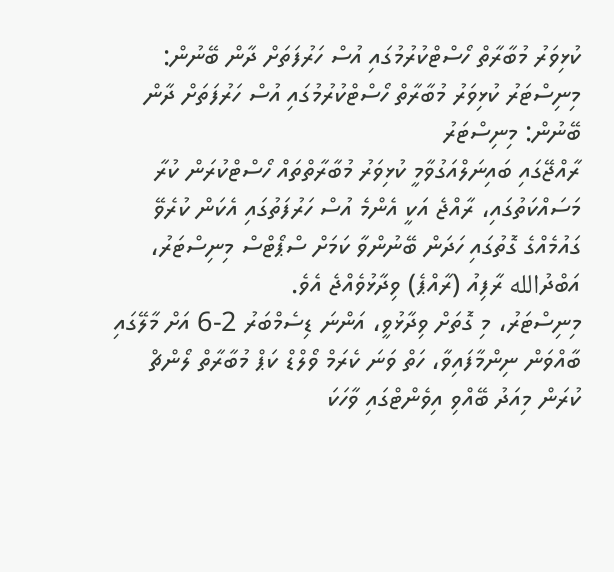ކުޅިވަރު މުބާރާތް ހޯސްޓްކުރުމުގައި އުސް ހަރުފަތަށް ދާން ބޭނުން: މިނިސްޓަރު ކުޅިވަރު މުބާރާތް ހޯސްޓްކުރުމުގައި އުސް ހަރުފަތަށް ދާން ބޭނުން: މިނިސްޓަރު
ރާއްޖޭގައި ބައިނަލްއަގުވާމީ ކުޅިވަރު މުބާރާތްތައް ހޯސްޓްކުރަން ކުރާ މަސައްކަތުގައި، ރާއްޖެ އަކީ އެންމެ އުސް ހަރުފަތުގައި އެކަން ކުރެވޭ ގައުމެއްގެ ގޮތުގައި ހަދަން ބޭނުންވާ ކަމަށް ސްޕޯޓްސް މިނިސްޓަރު، އަބްދުالله ރާފިއު (ރާއްޕެ) ވިދާޅުވެއްޖެ އެވެ.
މިނިސްޓަރު، މި ގޮތަށް ވިދާޅުވީ، އަންނަ ޑިސެމްބަރު 2-6 އަށް މާލޭގައި ބާއްވަން ނިންމާފައިވާ، ހަތް ވަނަ ކެރަމް ވޯލްޑް ކަޕް މުބާރާތް ލޯންޗް ކުރަން މިއަދު ބޭއްވި އިވެންޓްގައި ވާހަކަ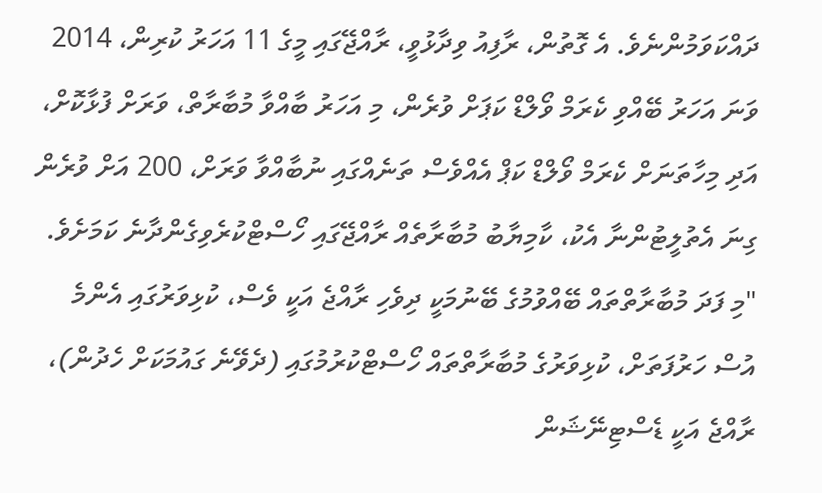ދައްކަވަމުންނެވެ. އެ ގޮތުން، ރާފިއު ވިދާޅުވީ، ރާއްޖޭގައި މީގެ 11 އަހަރު ކުރިން، 2014 ވަނަ އަހަރު ބޭއްވި ކެރަމް ވޯލްޑް ކަޕަށް ވުރެން، މި އަހަރު ބާއްވާ މުބާރާތް، ވަރަށް ފުޅާކޮށް، އަދި މިހާތަނަށް ކެރަމް ވޯލްޑް ކަޕް އެއްވެސް ތަނެއްގައި ނުބާއްވާ ވަރަށް، 200 އަށް ވުރެން ގިނަ އެތުލީޓުންނާ އެކު، ކާމިޔާބު މުބާރާތެއް ރާއްޖޭގައި ހޯސްޓްކުރެވިގެންދާނެ ކަމަށެވެ.
"މި ފަދަ މުބާރާތްތައް ބޭއްވުމުގެ ބޭނުމަކީ ދިވެހި ރާއްޖެ އަކީ ވެސް، ކުޅިވަރުގައި އެންމެ އުސް ހަރުފަތަށް، ކުޅިވަރުގެ މުބާރާތްތައް ހޯސްޓްކުރުމުގައި (ދެވޭނެ ގައުމަކަށް ހެދުން)، ރާއްޖެ އަކީ ޑެސްޓިނޭޝަން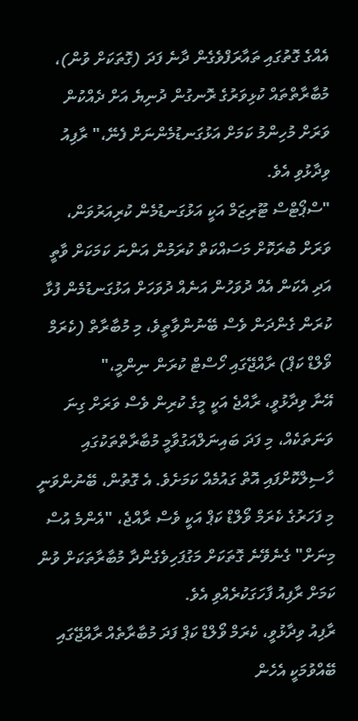އެއްގެ ގޮތުގައި ތައާރަފްވެގެން ދާނެ ފަދަ (ގޮތަކަށް ވުން)، މުބާރާތްތައް ކުޅިވަރުގެ ރޮނގުން ދުނިޔެ އަށް ދެއްކުން ވަރަށް މުހިންމު ކަމަށް އަޅުގަނޑުމެންނަށް ފެނޭ،" ރާފިއު ވިދާޅުވި އެވެ.
"ސްޕޯޓްސް ޓޫރިޒަމް އަކީ އަޅުގަނޑުމެން ކުރިއަރުވަން، ވަރަށް ބުރަކޮށް މަސައްކަތް ކުރަމުން އަންނަ ކަމަކަށް ވާތީ އަދި އެކަން އެއް ދުވަހުން އަނެއް ދުވަހަށް އަޅުގަނޑުމެން ފުޅާ ކުރަން ގެންދަން ވެސް ބޭނުންވާތީވެ، މި މުބާރާތް (ކެރަމް ވޯލްޑް ކަޕް) ރާއްޖޭގައި ހޯސްޓް ކުރަން ނިންމީ،"
އޭނާ ވިދާޅުވީ، ރާއްޖެ އަކީ މީގެ ކުރިން ވެސް ވަރަށް ގިނަ ވަނަތަކެއް، މި ފަދަ ބައިނަލްއަގުވާމީ މުބާރާތްތަކުގައި ހާސިލްކޮށްފައި އޮތް ގައުމެއް ކަމަށެވެ. އެ ގޮތުން، ބޭނުންވަނީ މި ފަހަރުގެ ކެރަމް ވޯލްޑް ކަޕް އަކީ ވެސް ރާއްޖެ، "އެންމެ އުސް މިނަށް" ގެނެވޭނެ ގޮތަކަށް މަގުފަހިވެގެންދާ މުބާރާތަކަށް ވުން ކަމަށް ރާފިއު ފާހަގަކުރެއްވި އެވެ.
ރާފިއު ވިދާޅުވީ، ކެރަމް ވޯލްޑް ކަޕް ފަދަ މުބާރާތެއް ރާއްޖޭގައި ބޭއްވުމަކީ އެހެން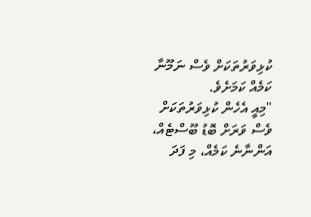ކުޅިވަރުތަކަށް ވެސް ނަމޫނާ ކަމެއް ކަމަށެވެ.
"މިއީ އެހެން ކުޅިވަރުތަކަށް ވެސް ވަރަށް ބޮޑު ބޫސްޓެއް، އަންނާނެ ކަމެއް، މި ފަދަ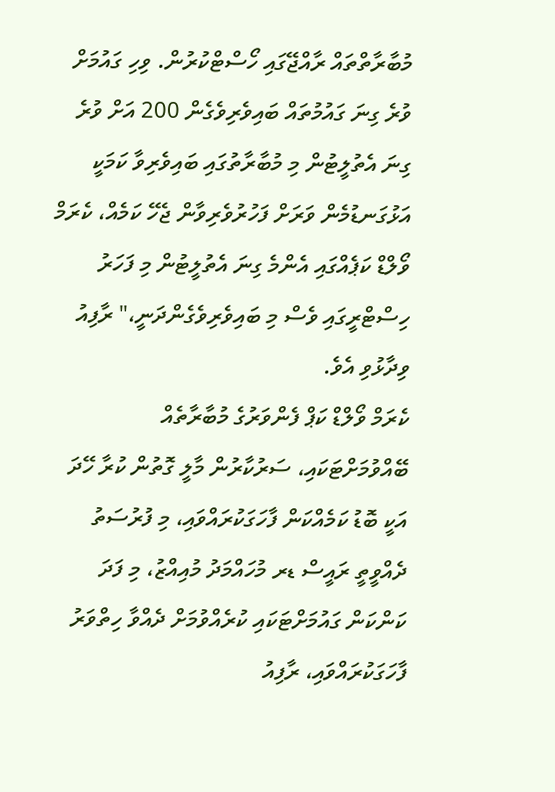މުބާރާތްތައް ރާއްޖޭގައި ހޯސްޓްކުރުން. ވިހި ގައުމަށް ވުރެ ގިނަ ގައުމުތައް ބައިވެރިވެގެން 200 އަށް ވުރެ ގިނަ އެތުލީޓުން މި މުބާރާތުގައި ބައިވެރިވާ ކަމަކީ އަޅުގަނޑުމެން ވަރަށް ފަހުރުވެރިވާން ޖެހޭ ކަމެއް، ކެރަމް ވޯލްޑް ކަޕެއްގައި އެންމެ ގިނަ އެތުލީޓުން މި ފަހަރު ހިސްޓްރީގައި ވެސް މި ބައިވެރިވެގެންދަނީ،" ރާފިއު ވިދާޅުވި އެވެ.
ކެރަމް ވޯލްޑް ކަޕް ފެންވަރުގެ މުބާރާތެއް ބޭއްވުމަށްޓަކައި، ސަރުކާރުން މާލީ ގޮތުން ކުރާ ހޭދަ އަކީ ބޮޑު ކަމެއްކަން ފާހަގަކުރައްވައި، މި ފުރުސަތު ދެއްވީތީ ރައީސް ޑރ މުހައްމަދު މުއިއްޒު، މި ފަދަ ކަންކަން ގައުމަށްޓަކައި ކުރެއްވުމަށް ދެއްވާ ހިތްވަރު ފާހަގަކުރައްވައި، ރާފިއު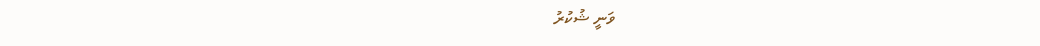ވަނީ ޝުކުރު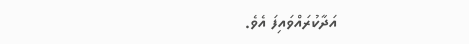އަދާކުރައްވައިފަ އެވެ.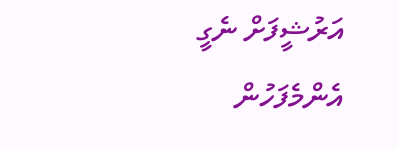އަރުޝީފަށް ނެގީ
އެންމެފަހުން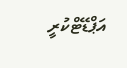އަޕްޑޭޓްކުރީ